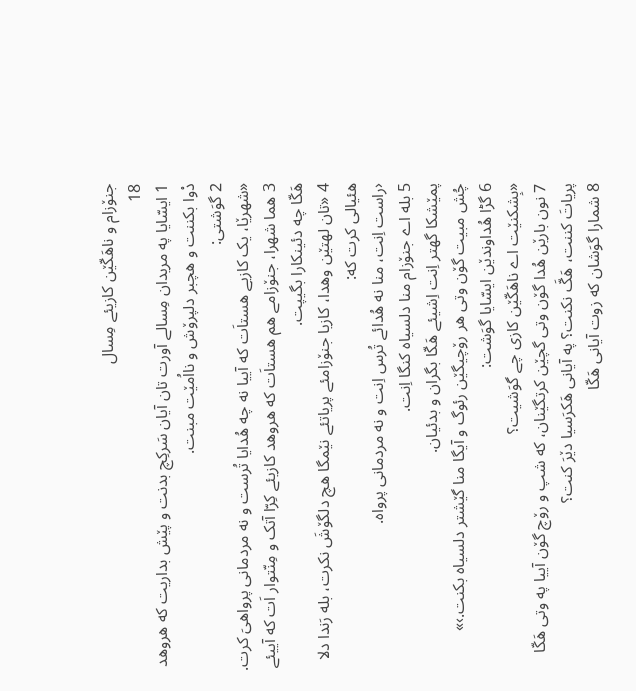جنۆزام و ناهَکّێن کازیئے مِسال
18
1 ایسّایا په مریدان مِسالے آورت تان آیان سَرکِچ بدنت و پێش بداریت که هروهد دْوا بکننت و هچبر دلپرۆش و نااُمێت مبنت.
2 گوَشتی:
«شهرێا، یک کازیے هستاَت که آییا نه چه هُدایا تُرست و نه مردمانی پرواهیَ کرت.
3 هما شهرا، جنۆزامے هم هستاَت که هروهد کازیئے کِرّا آتک و مِنّتوار اَت که آییئے هَکّا چه دئینکارا بگیپت.
4 «تان لهتێن وهدا، کازیا جنۆزامئے پریاتئے نێمگا هچ دلگۆشَ نکرت، بله رَندا دلا هئیالی کرت که:
‹راست اِنت، منا نه هُدائے تُرس اِنت و نه مردمانی پرواه.
5 بله اے جنۆزام منا دلسیاه کنگا اِنت.
پمێشکا گهتر اِنت اِشیئے هَکّا بگران و بدئیان.
چُش مبیت گۆن وتی هر رۆچیگێن رئوگ و آیگا منا گێشتر دلسیاه بکنت.›»
6 گڑا هُداوندێن ایسّایا گوَشت:
«بِشکنێت اے ناهَکّێن کازی چے گوَشیت؟
7 نون بارێن هُدا گۆن وتی گچێن کرتگێنان، که شپ و رۆچ گۆن آییا په وتی هَکّا پریاتَ کننت، هَکَّ نکنت؟ په آیانی هَکرَسیا دێرَ کنت؟
8 شمارا گوَشان که زوت آیانی هَکّا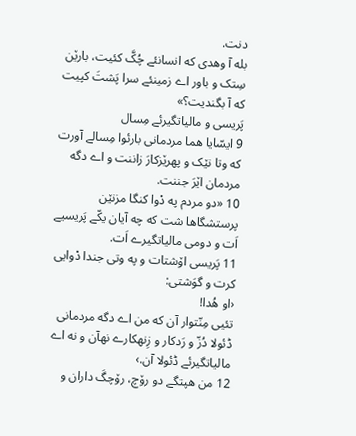دنت.
بله آ وهدی که انسانئے چُکَّ کئیت، بارێن سِتک و باور اے زمینئے سرا پَشتَ کپیت که آ بگندیت؟»
پَریسی و مالیاتگیرئے مِسال
9 ایسّایا هما مردمانی بارئوا مِسالے آورت که وتا نێک و پهرێزکارَ زاننت و اے دگه مردمان اێرَ جننت.
10 «دو مردم په دْوا کنگا مزنێن پرستشگاها شت که چه آیان یکّے پَریسیے اَت و دومی مالیاتگیرے اَت.
11 پَریسی اۆشتات و په وتی جندا دْوایی کرت و گوَشتی:
‹او هُدا!
تئیی مِنّتوار آن که من اے دگه مردمانی ڈئولا دُزّ و رَدکار و زِنهکارے نهآن و نه اے مالیاتگیرئے ڈئولا آن.›
12 من هپتگے دو رۆچ، رۆچگَ داران و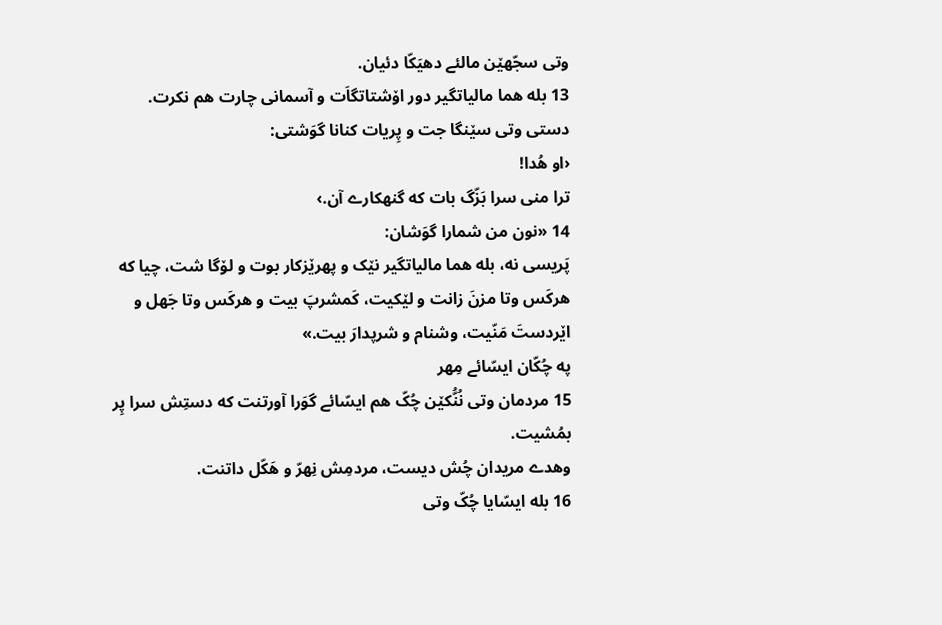وتی سجّهێن مالئے دهیَکّا دئیان.
13 بله هما مالیاتگیر دور اۆشتاتگاَت و آسمانی چارت هم نکرت.
دستی وتی سێنگا جت و پِریات کنانا گوَشتی:
‹او هُدا!
ترا منی سرا بَزّگ بات که گنهکارے آن.›
14 «نون من شمارا گوَشان:
پَریسی نه، بله هما مالیاتگیر نێک و پهرێزکار بوت و لۆگا شت، چیا که هرکَس وتا مزنَ زانت و لێکیت، کَمشرپَ بیت و هرکَس وتا جَهل و اێردستَ مَنّیت، وشنام و شرپدارَ بیت.»
په چُکّان ایسّائے مِهر
15 مردمان وتی نُنُّکێن چُکّ هم ایسّائے گوَرا آورتنت که دستِش سرا پِر بمُشیت.
وهدے مریدان چُش دیست، مردمِش نِهرّ و هَکّل داتنت.
16 بله ایسّایا چُکّ وتی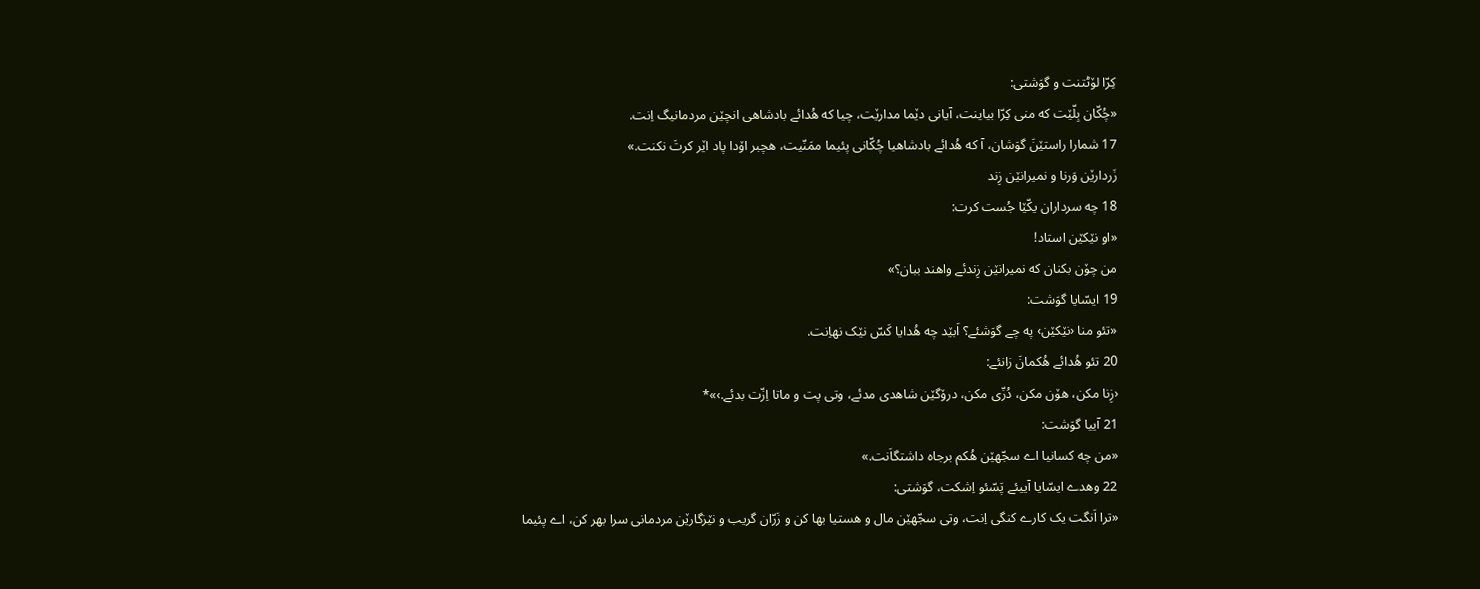کِرّا لۆٹتنت و گوَشتی:
«چُکّان بِلّێت که منی کِرّا بیاینت، آیانی دێما مدارێت، چیا که هُدائے بادشاهی انچێن مردمانیگ اِنت.
17 شمارا راستێنَ گوَشان، آ که هُدائے بادشاهیا چُکّانی پئیما ممَنّیت، هچبر اۆدا پاد اێر کرتَ نکنت.»
زَردارێن وَرنا و نمیرانێن زِند
18 چه سرداران یکّێا جُست کرت:
«او نێکێن استاد!
من چۆن بکنان که نمیرانێن زِندئے واهند ببان؟»
19 ایسّایا گوَشت:
«تئو منا ‹نێکێن› په چے گوَشئے؟ اَبێد چه هُدایا کَسّ نێک نهاِنت.
20 تئو هُدائے هُکمانَ زانئے:
‹زِنا مکن، هۆن مکن، دُزّی مکن، درۆگێن شاهدی مدئے، وتی پت و ماتا اِزّت بدئے.›»*
21 آییا گوَشت:
«من چه کسانیا اے سجّهێن هُکم برجاه داشتگاَنت.»
22 وهدے ایسّایا آییئے پَسّئو اِشکت، گوَشتی:
«ترا اَنگت یک کارے کنگی اِنت، وتی سجّهێن مال و هستیا بها کن و زَرّان گریب و نێزگارێن مردمانی سرا بهر کن، اے پئیما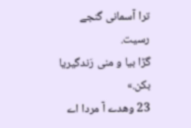ترا آسمانی گنجے رسیت.
گڑا بیا و منی رَندگیریا بکن.»
23 وهدے آ مردا اے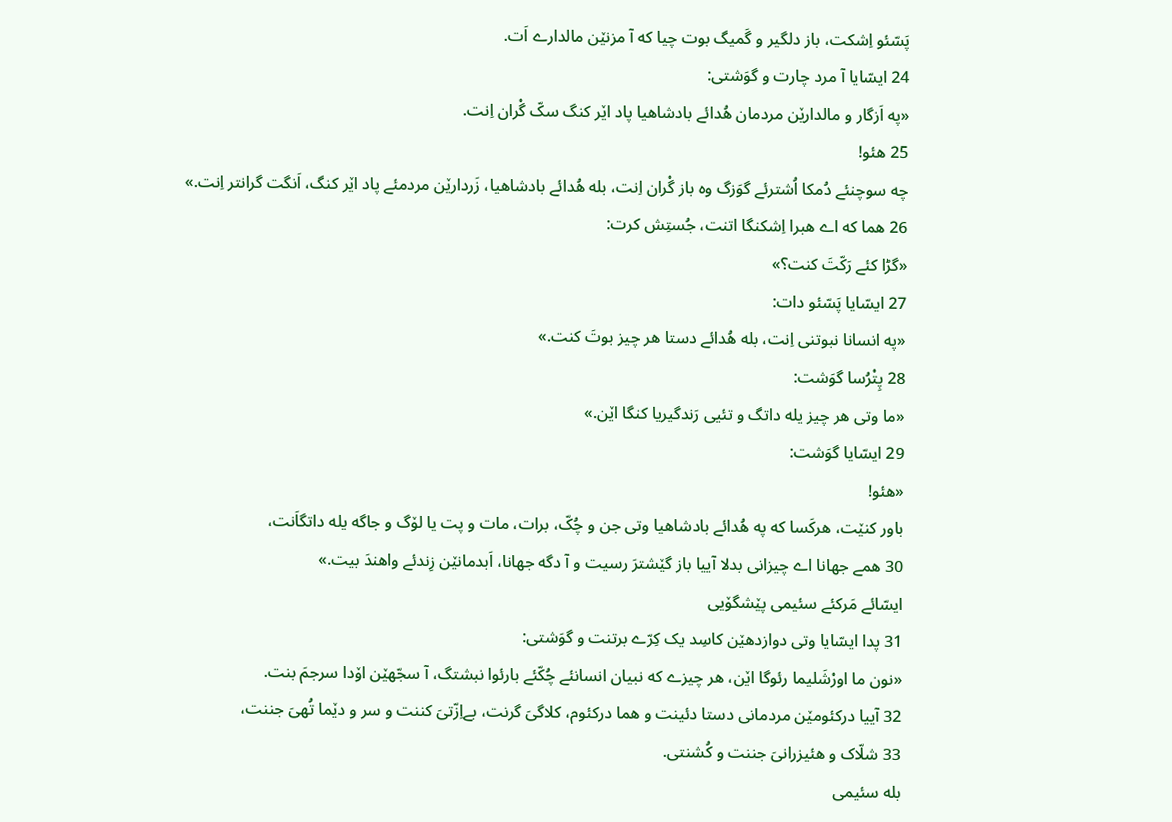پَسّئو اِشکت، باز دلگیر و گَمیگ بوت چیا که آ مزنێن مالدارے اَت.
24 ایسّایا آ مرد چارت و گوَشتی:
«په اَزگار و مالدارێن مردمان هُدائے بادشاهیا پاد اێر کنگ سکّ گْران اِنت.
25 هئو!
چه سوچنئے دُمکا اُشترئے گوَزگ وه باز گْران اِنت، بله هُدائے بادشاهیا، زَردارێن مردمئے پاد اێر کنگ، اَنگت گرانتر اِنت.»
26 هما که اے هبرا اِشکنگا اتنت، جُستِش کرت:
«گڑا کئے رَکّتَ کنت؟»
27 ایسّایا پَسّئو دات:
«په انسانا نبوتنی اِنت، بله هُدائے دستا هر چیز بوتَ کنت.»
28 پِتْرُسا گوَشت:
«ما وتی هر چیز یله داتگ و تئیی رَندگیریا کنگا اێن.»
29 ایسّایا گوَشت:
«هئو!
باور کنێت، هرکَسا که په هُدائے بادشاهیا وتی جن و چُکّ، برات، مات و پت یا لۆگ و جاگه یله داتگاَنت،
30 همے جهانا اے چیزانی بدلا آییا باز گێشترَ رسیت و آ دگه جهانا، اَبدمانێن زِندئے واهندَ بیت.»
ایسّائے مَرکئے سئیمی پێشگۆیی
31 پدا ایسّایا وتی دوازدهێن کاسِد یک کِرّے برتنت و گوَشتی:
«نون ما اورْشَلیما رئوگا اێن، هر چیزے که نبیان انسانئے چُکّئے بارئوا نبشتگ، آ سجّهێن اۆدا سرجمَ بنت.
32 آییا درکئومێن مردمانی دستا دئینت و هما درکئوم، کلاگیَ گرنت، بےاِزّتیَ کننت و سر و دێما تُهیَ جننت،
33 شلّاک و هئیزرانیَ جننت و کُشنتی.
بله سئیمی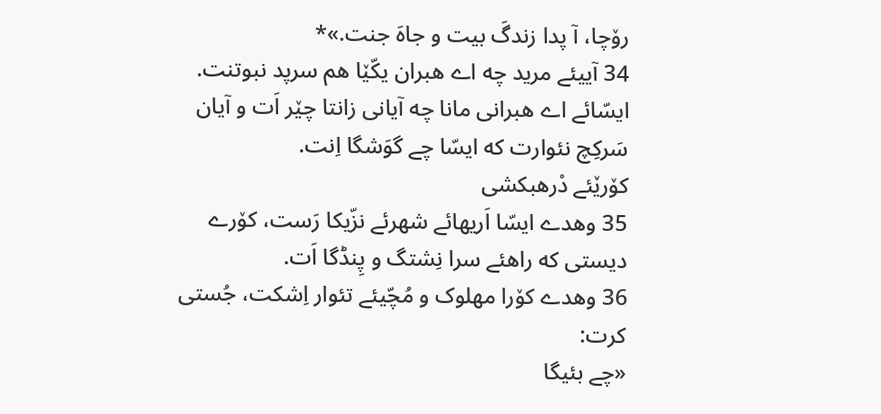رۆچا، آ پدا زندگَ بیت و جاهَ جنت.»*
34 آییئے مرید چه اے هبران یکّێا هم سرپد نبوتنت.
ایسّائے اے هبرانی مانا چه آیانی زانتا چێر اَت و آیان سَرکِچ نئوارت که ایسّا چے گوَشگا اِنت.
کۆرێئے دْرهبکشی
35 وهدے ایسّا اَریهائے شهرئے نزّیکا رَست، کۆرے دیستی که راهئے سرا نِشتگ و پِنڈگا اَت.
36 وهدے کۆرا مهلوک و مُچّیئے تئوار اِشکت، جُستی کرت:
«چے بئیگا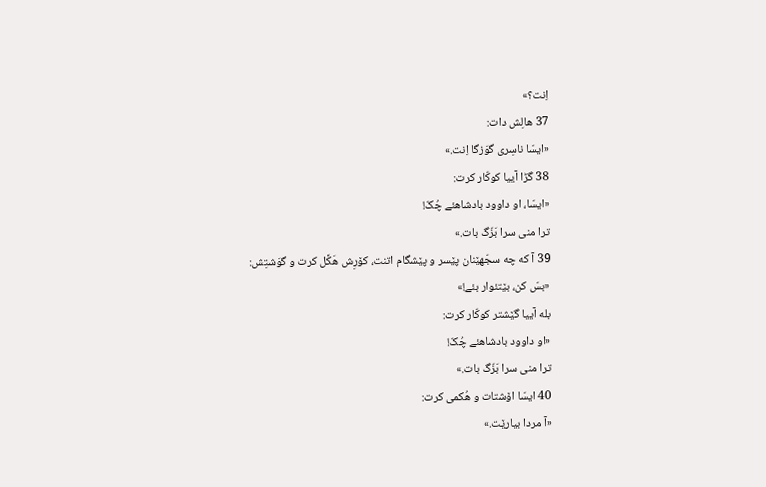اِنت؟»
37 هالِش دات:
«ایسّا ناسِری گوَزگا اِنت.»
38 گڑا آییا کوکّار کرت:
«ایسّا، او داوود بادشاهئے چُکّ!
ترا منی سرا بَزّگ بات.»
39 آ که چه سجّهێنان پێسر و پێشگام اتنت، کۆرِش هَکَّل کرت و گوَشتِش:
«بسّ کن، بێتئوار بئے!»
بله آییا گێشتر کوکّار کرت:
«او داوود بادشاهئے چُکّ!
ترا منی سرا بَزّگ بات.»
40 ایسّا اۆشتات و هُکمی کرت:
«آ مردا بیارێت.»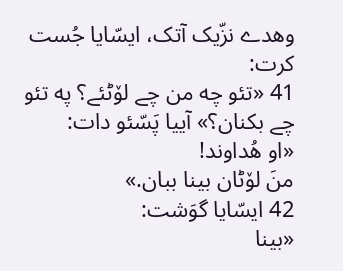وهدے نزّیک آتک، ایسّایا جُست کرت:
41 «تئو چه من چے لۆٹئے؟ په تئو چے بکنان؟» آییا پَسّئو دات:
«او هُداوند!
منَ لۆٹان بینا ببان.»
42 ایسّایا گوَشت:
«بینا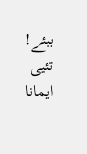ببئے!
تئیی ایمانا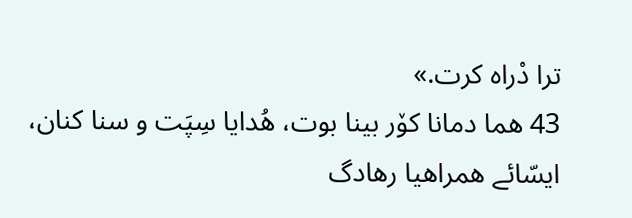ترا دْراه کرت.»
43 هما دمانا کۆر بینا بوت، هُدایا سِپَت و سنا کنان، ایسّائے همراهیا رهادگ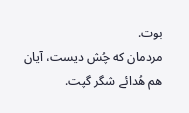بوت.
مردمان که چُش دیست، آیان هم هُدائے شگر گپت.